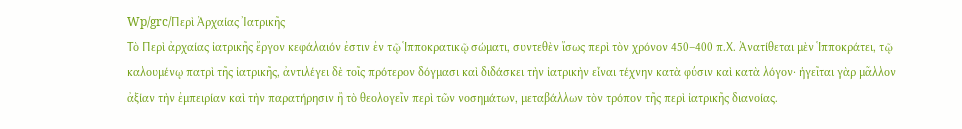Wp/grc/Περὶ Ἀρχαίας Ἰατρικῆς
Τὸ Περὶ ἀρχαίας ἰατρικῆς ἔργον κεφάλαιόν ἐστιν ἐν τῷ Ἱπποκρατικῷ σώματι, συντεθὲν ἴσως περὶ τὸν χρόνον 450–400 π.Χ. Ἀνατίθεται μὲν Ἱπποκράτει, τῷ καλουμένῳ πατρὶ τῆς ἰατρικῆς, ἀντιλέγει δὲ τοῖς πρότερον δόγμασι καὶ διδάσκει τὴν ἰατρικὴν εἶναι τέχνην κατὰ φύσιν καὶ κατὰ λόγον· ἡγεῖται γὰρ μᾶλλον ἀξίαν τὴν ἐμπειρίαν καὶ τὴν παρατήρησιν ἢ τὸ θεολογεῖν περὶ τῶν νοσημάτων, μεταβάλλων τὸν τρόπον τῆς περὶ ἰατρικῆς διανοίας.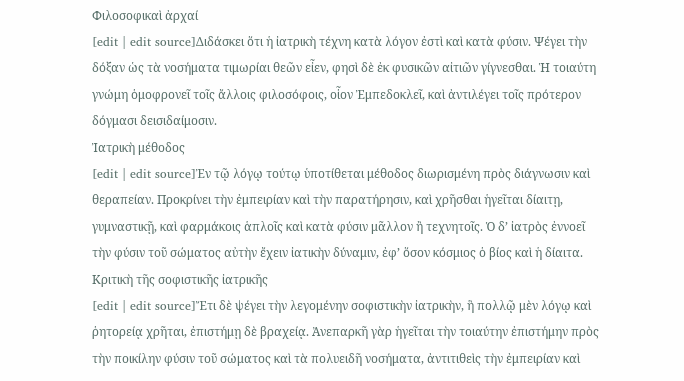Φιλοσοφικαὶ ἀρχαί
[edit | edit source]Διδάσκει ὅτι ἡ ἰατρικὴ τέχνη κατὰ λόγον ἐστὶ καὶ κατὰ φύσιν. Ψέγει τὴν δόξαν ὡς τὰ νοσήματα τιμωρίαι θεῶν εἶεν, φησὶ δὲ ἐκ φυσικῶν αἰτιῶν γίγνεσθαι. Ἡ τοιαύτη γνώμη ὁμοφρονεῖ τοῖς ἄλλοις φιλοσόφοις, οἷον Ἐμπεδοκλεῖ, καὶ ἀντιλέγει τοῖς πρότερον δόγμασι δεισιδαίμοσιν.
Ἰατρικὴ μέθοδος
[edit | edit source]Ἐν τῷ λόγῳ τούτῳ ὑποτίθεται μέθοδος διωρισμένη πρὸς διάγνωσιν καὶ θεραπείαν. Προκρίνει τὴν ἐμπειρίαν καὶ τὴν παρατήρησιν, καὶ χρῆσθαι ἡγεῖται δίαιτῃ, γυμναστικῇ, καὶ φαρμάκοις ἁπλοῖς καὶ κατὰ φύσιν μᾶλλον ἢ τεχνητοῖς. Ὁ δ’ ἰατρὸς ἐννοεῖ τὴν φύσιν τοῦ σώματος αὐτὴν ἔχειν ἰατικὴν δύναμιν, ἐφ’ ὅσον κόσμιος ὁ βίος καὶ ἡ δίαιτα.
Κριτικὴ τῆς σοφιστικῆς ἰατρικῆς
[edit | edit source]Ἔτι δὲ ψέγει τὴν λεγομένην σοφιστικὴν ἰατρικὴν, ἣ πολλῷ μὲν λόγῳ καὶ ῥητορείᾳ χρῆται, ἐπιστήμῃ δὲ βραχείᾳ. Ἀνεπαρκῆ γὰρ ἡγεῖται τὴν τοιαύτην ἐπιστήμην πρὸς τὴν ποικίλην φύσιν τοῦ σώματος καὶ τὰ πολυειδῆ νοσήματα, ἀντιτιθεὶς τὴν ἐμπειρίαν καὶ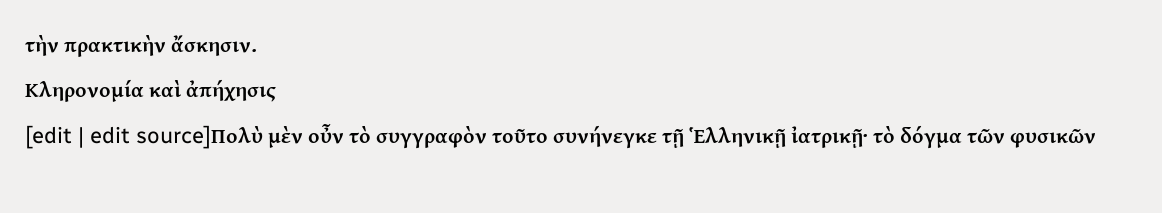τὴν πρακτικὴν ἄσκησιν.
Κληρονομία καὶ ἀπήχησις
[edit | edit source]Πολὺ μὲν οὖν τὸ συγγραφὸν τοῦτο συνήνεγκε τῇ Ἑλληνικῇ ἰατρικῇ· τὸ δόγμα τῶν φυσικῶν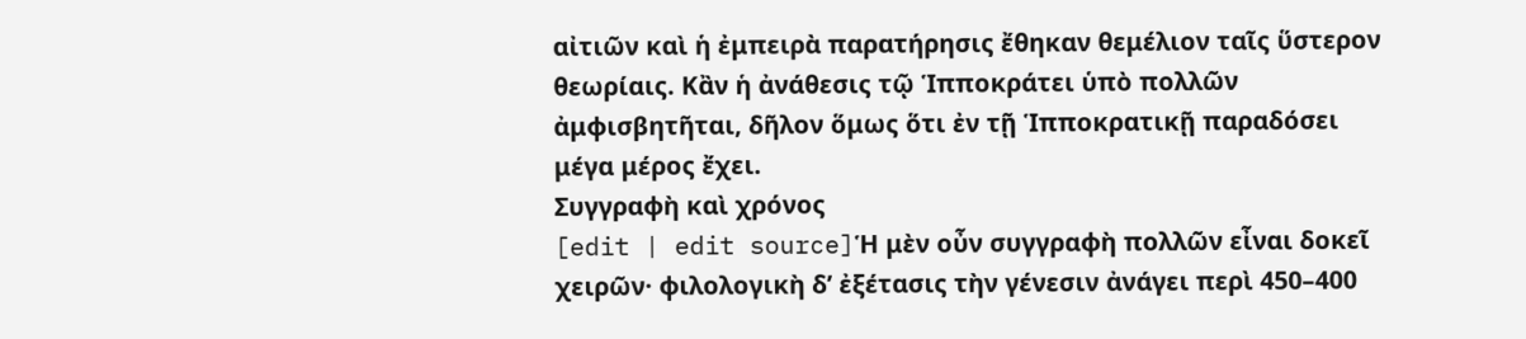αἰτιῶν καὶ ἡ ἐμπειρὰ παρατήρησις ἔθηκαν θεμέλιον ταῖς ὕστερον θεωρίαις. Κἂν ἡ ἀνάθεσις τῷ Ἱπποκράτει ὑπὸ πολλῶν ἀμφισβητῆται, δῆλον ὅμως ὅτι ἐν τῇ Ἱπποκρατικῇ παραδόσει μέγα μέρος ἔχει.
Συγγραφὴ καὶ χρόνος
[edit | edit source]Ἡ μὲν οὖν συγγραφὴ πολλῶν εἶναι δοκεῖ χειρῶν· φιλολογικὴ δ’ ἐξέτασις τὴν γένεσιν ἀνάγει περὶ 450–400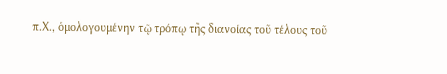π.Χ., ὁμολογουμένην τῷ τρόπῳ τῆς διανοίας τοῦ τέλους τοῦ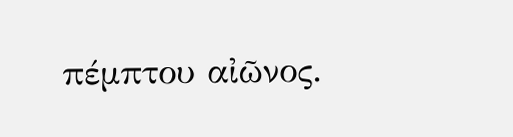πέμπτου αἰῶνος.